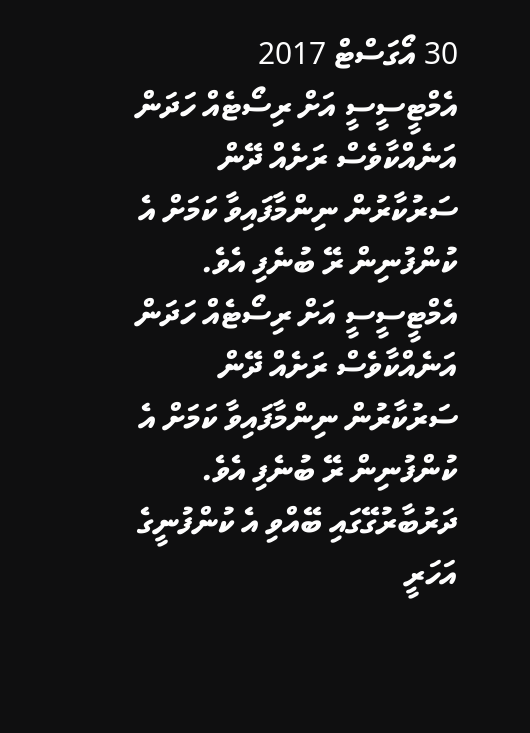30 އޯގަސްޓް 2017
އެމްޓީސީސީ އަށް ރިސޯޓެއް ހަދަން އަނެއްކާވެސް ރަށެއް ދޭން ސަރުކާރުން ނިންމާފައިވާ ކަމަށް އެ ކުންފުނިން ރޭ ބުނެފި އެވެ.
އެމްޓީސީސީ އަށް ރިސޯޓެއް ހަދަން އަނެއްކާވެސް ރަށެއް ދޭން ސަރުކާރުން ނިންމާފައިވާ ކަމަށް އެ ކުންފުނިން ރޭ ބުނެފި އެވެ.
ދަރުބާރުގޭގައި ބޭއްވި އެ ކުންފުނީގެ އަހަރީ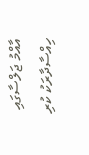އާއްމު ޖަލްސާގައި ހިއްސާދާރަކު ކުރި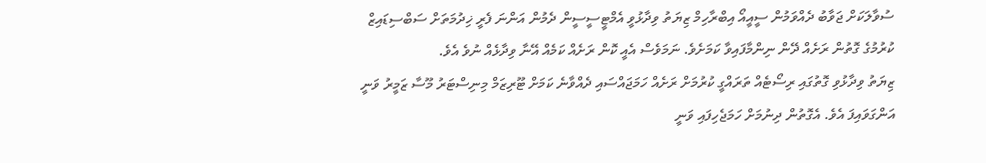ސުވާލަކަށް ޖަވާބު ދެއްވަމުން ސީއީއޯ އިބްރާހިމް ޒިޔަތު ވިދާޅުވީ އެމްޓީސީސީން ދެމުން އަންނަ ފެރީ ޚިދުމަތަށް ސަބްސިޑައިޒް ކުރުމުގެ ގޮތުން ރަށެއް ދޭން ނިންމާފައިވާ ކަމަށެވެ. ނަމަވެސް އެއީ ކޮން ރަށެއް ކަމެއް އޭނާ ވިދާޅެއް ނުވެ އެވެ.
ޒިޔަތު ވިދާޅުވި ގޮތުގައި ރިސޯޓެއް ތަރައްގީ ކުރުމަށް ރަށެއް ހަމަޖައްސައި ދެއްވާނެ ކަމަށް ޓޫރިޒަމް މިނިސްޓަރު މޫސާ ޒަމީރު ވަނީ އަންގަވައިފަ އެވެ. އެގޮތުން ދިނުމަށް ހަމަޖެހިފައި ވަނީ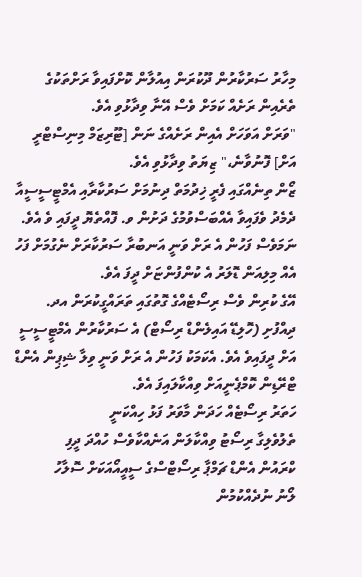މިހާރު ސަރުކާރުން ދޫކުރަން އިއުލާން ކޮށްފައިވާ ރަށްތަކުގެ ތެރެއިން ރަށެއް ކަމަށް ވެސް އޭނާ ވިދާޅުވި އެވެ.
"ވަރަށް އަވަހަށް އެއިން ރަށެއްގެ ނަން [ޓޫރިޒަމް މިނިސްޓްރީ އަށް] ފޮނުވާނެ،" ޒިޔަތު ވިދާޅުވި އެވެ.
ޒޯން ތިނެއްގައި ފެރީ ޚިދުމަތް ދިނުމަށް ސަރުކާރާއި އެމްޓީސީސީއާ ދެމެދު ވެފައިވާ އެއްބަސްވުމުގެ ދަށުން ވ. ފޮއްތެޔޮ ދީފައި ވެ އެވެ. ނަމަވެސް ފަހުން އެ ރަށް ވަނީ އަނބުރާ ސަރުކާރަށް ނެގުމަށް ފަހު އެއް މިލިއަން ޑޮލަރު އެ ކުންފުންޏަށް ދީފަ އެވެ.
އޭގެ ކުރިން ވެސް ރިސޯޓެއްގެ ގޮތުގައި ތަރައްގީކުރަން އދ. ދިއްފުށި (ހޮލިޑޭ އައިލެންޑް ރިސޯޓް) އެ ސަރުކާރުން އެމްޓީސީސީ އަށް ދީފައިވެ އެވެ. އެކަމަކު ފަހުން އެ ރަށް ވަނީ ވިލާ ޝިޕިން އެންޑް ޓްރޭޑިން ކޮމްޕެނީއަށް ވިއްކާލައިފަ އެވެ.
ހަތަރު ރިސޯޓެއް ހަދަން މާވަރު ފަޅު ހިއްކަނީ
ތެލުވެލިގާ ރިސޯޓު ވިއްކާލަން އަނެއްކާވެސް ހުއްދަ ދީފި
ކްރައުން އެންޑް ޗަމްޕާ ރިސޯޓްސްގެ ސީއީއޯއަކަށް ސޮލާހު
ލޯނު ނުދެއްކުމުން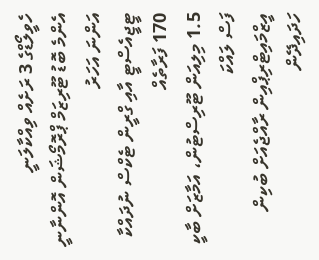ހެވީލޯޑްގެ 3 ރަށެއް ވިއްކާލަނީ
އެންމެ ބޮޑު ޓޫރިޒަމް ޕްރޮމޯޝަން އޮންނާނީ އަންނަ އަހަރު
ޓީޖީއެސްޓީ އާއި ގްރީން ޓެކްސް ނުދައްކާ 170 ފަރާތެއް
1.5 މިލިއަން ޓޫރިސްޓުން، އަމާޒަށް ބާކީ ފަސް ލައްކަ
އީޒްމައިޓްރިޕްއިން ރާއްޖެއަށް ބުކިން ހަދައިދޭން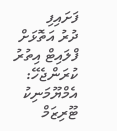ފަށައިފި
ދުރު އަތޮޅަށް ފްލައިޓް އިތުރު ކުރަންޖެހޭ: އެމްޔޫމަނިކު
ޓޫރިޒަމް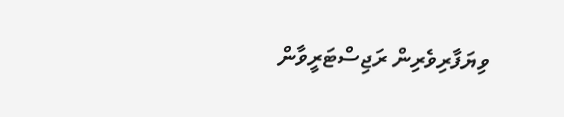ވިޔަފާރިވެރިން ރަޖިސްޓަރީވާން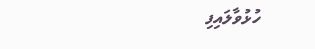ހުޅުވާލައިފި